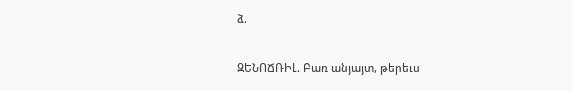ձ.

ԶԵՆՈՃՌԻԼ. Բառ անյայտ, թերեւս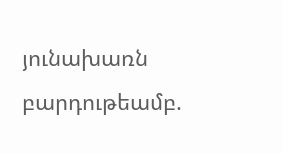յունախառն բարդութեամբ.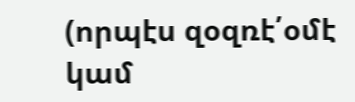(որպէս զօզռէ՛օմէ կամ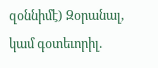զօննիմէ) Զօրանալ, կամ գօտեւորիլ.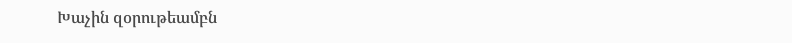Խաչին զօրութեամբն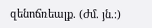զենոճռեալք. (Ժմ. յն.։)